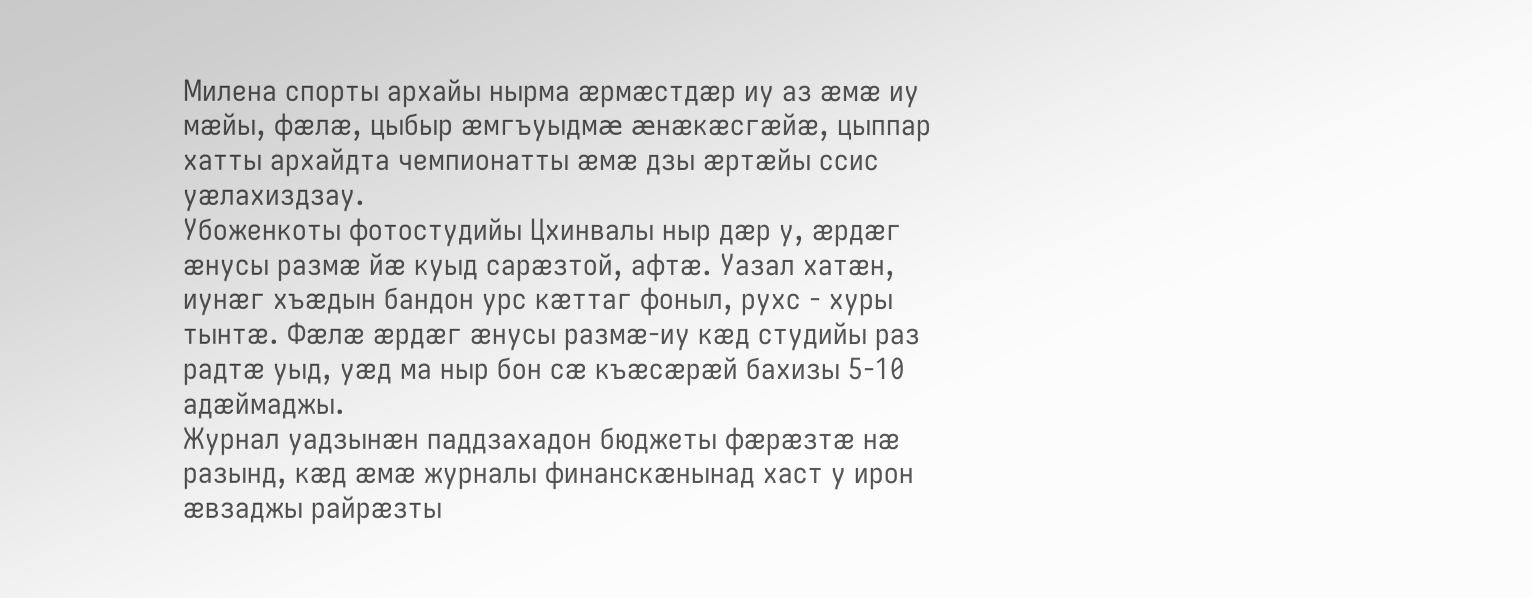Милена спорты архайы нырма æрмæстдæр иу аз æмæ иу мæйы, фæлæ, цыбыр æмгъуыдмæ æнӕкæсгæйæ, цыппар хатты архайдта чемпионатты æмæ дзы ӕртӕйы ссис уæлахиздзау.
Убоженкоты фотостудийы Цхинвалы ныр дӕр у, æрдæг æнусы размæ йӕ куыд сарæзтой, афтæ. Уазал хатæн, иунæг хъæдын бандон урс кæттаг фоныл, рухс - хуры тынтæ. Фӕлӕ ӕрдӕг ӕнусы размӕ-иу кӕд студийы раз радтӕ уыд, уӕд ма ныр бон сӕ къæсæрæй бахизы 5-10 адæймаджы.
Журнал уадзынӕн паддзахадон бюджеты фӕрӕзтӕ нӕ разынд, кӕд ӕмӕ журналы финанскӕнынад хаст у ирон ӕвзаджы райрӕзты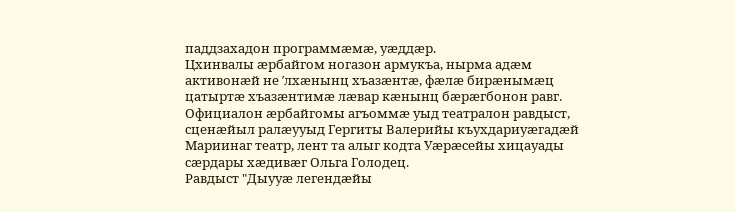паддзахадон программӕмӕ, уӕддӕр.
Цхинвалы ӕрбайгом ногазон армукъа, нырма адӕм активонӕй не ′лхӕнынц хъазӕнтӕ, фӕлӕ бирӕнымӕц цатыртӕ хъазӕнтимӕ лӕвар кӕнынц бӕрӕгбонон равг.
Официалон ӕрбайгомы агъоммӕ уыд театралон равдыст, сценӕйыл ралӕууыд Гергиты Валерийы къухдариуӕгадӕй Мариинаг театр, лент та алыг кодта Уӕрӕсейы хицауады сӕрдары хӕдивӕг Ольга Голодец.
Равдыст "Дыууӕ легендӕйы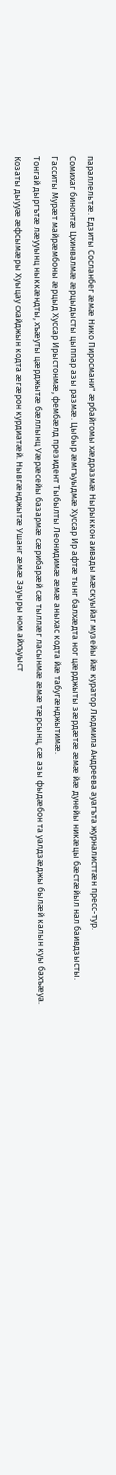параллельтӕ. Едзиты Сосланбег ӕмӕ Нико Пиросмани" ӕрбайгомы хӕдразмӕ Нырыккон аивады мӕскуыйаг музейы йӕ куратор Людмила Андреева ауагъта журналисттӕн пресс-тур.
Сомихаг бинонтæ Цхинвалмæ æрцыдысты цыппар азы размæ. Цыбыр ӕмгъуыдмӕ Хуссар Ир афтӕ тынг балхæдта ног цæрджыты зæрдæтæ æмæ йæ дунейы никæцы бæстæйыл нал баивдзысты.
Гасситы Мурӕт майрæмбоны æрцыд Хуссар Ирыстонмæ, фембæлд президент Тыбылты Леонидимæ æмæ аныхас кодта йæ табугæнджытимæ.
Тонгай дыргътæ лæууынц ныккæндты, хъæуты цæрджытæ бæллынц Уæрæсейы базармæ сæрибарæй сæ тыллæг ласынмæ æмæ тæрсынц, сæ азы фыдæбон та уалдзæджы былæй калын куы бахъæуа.
Козаты дыууæ æфсымæры Хуыцау схайджын кодта æгæрон курдиатæй. Нывгӕнджытӕ Ушанг ӕмӕ Зауыры ном айхъуыст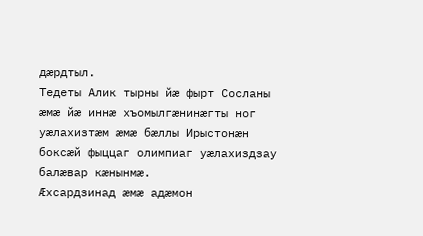дæрдтыл.
Тедеты Алик тырны йæ фырт Сосланы ӕмӕ йӕ иннӕ хъомылгæнинӕгты ног уæлахизтæм æмæ бæллы Ирыстонæн боксӕй фыццаг олимпиаг уæлахиздзау балæвар кæнынмӕ.
Ӕхсардзинад ӕмӕ адӕмон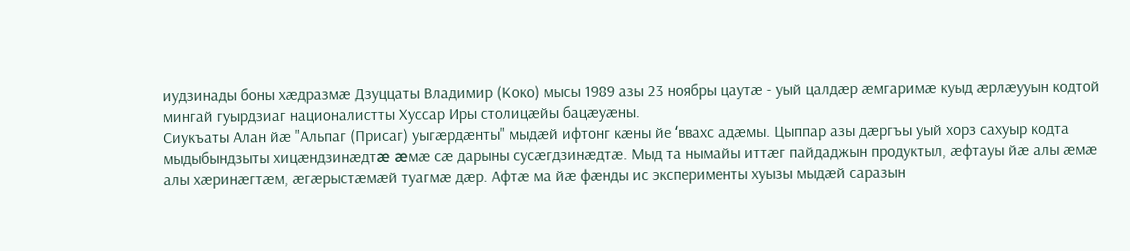иудзинады боны хӕдразмӕ Дзуццаты Владимир (Коко) мысы 1989 азы 23 ноябры цаутӕ - уый цалдӕр ӕмгаримӕ куыд ӕрлӕууын кодтой мингай гуырдзиаг националистты Хуссар Иры столицӕйы бацӕуӕны.
Сиукъаты Алан йӕ "Альпаг (Присаг) уыгæрдæнты" мыдæй ифтонг кæны йе ʻввахс адæмы. Цыппар азы дæргъы уый хорз сахуыр кодта мыдыбындзыты хицæндзинæдтæ æмæ сæ дарыны сусæгдзинæдтæ. Мыд та нымайы иттӕг пайдаджын продуктыл, ӕфтауы йӕ алы ӕмӕ алы хӕринӕгтӕм, ӕгӕрыстӕмӕй туагмӕ дӕр. Афтӕ ма йӕ фӕнды ис эксперименты хуызы мыдӕй саразын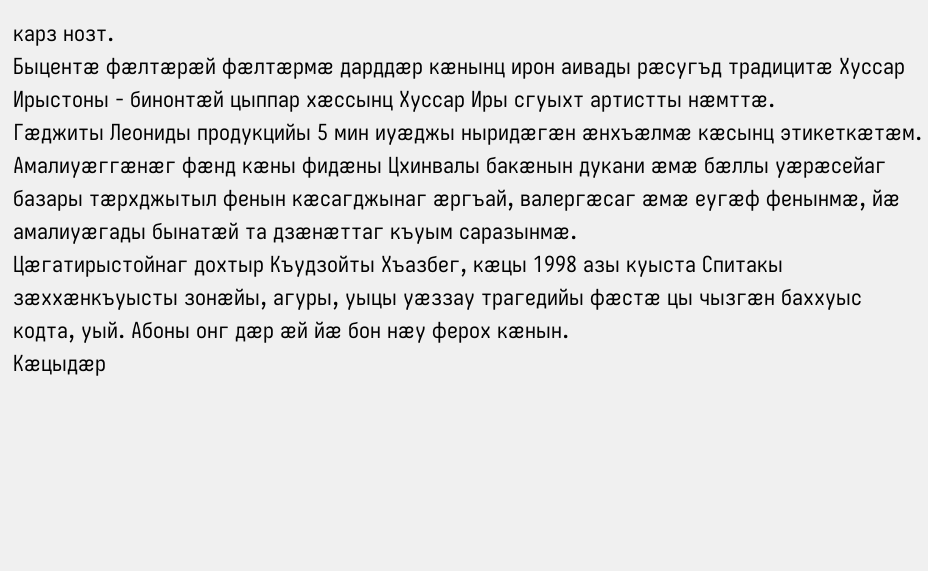карз нозт.
Быцентӕ фӕлтӕрӕй фӕлтӕрмӕ дарддæр кæнынц ирон аивады рæсугъд традицитæ Хуссар Ирыстоны - бинонтæй цыппар хæссынц Хуссар Иры сгуыхт артистты нæмттæ.
Гæджиты Леониды продукцийы 5 мин иуæджы ныридӕгӕн æнхъæлмæ кæсынц этикеткæтæм. Амалиуæггæнæг фæнд кæны фидæны Цхинвалы бакæнын дукани æмæ бæллы уæрæсейаг базары тæрхджытыл фенын кæсагджынаг æргъай, валергæсаг æмæ еугæф фенынмæ, йæ амалиуæгады бынатӕй та дзæнæттаг къуым саразынмӕ.
Цӕгатирыстойнаг дохтыр Къудзойты Хъазбег, кӕцы 1998 азы куыста Спитакы зӕххӕнкъуысты зонӕйы, агуры, уыцы уӕззау трагедийы фӕстӕ цы чызгӕн баххуыс кодта, уый. Абоны онг дӕр ӕй йӕ бон нӕу ферох кӕнын.
Кӕцыдӕр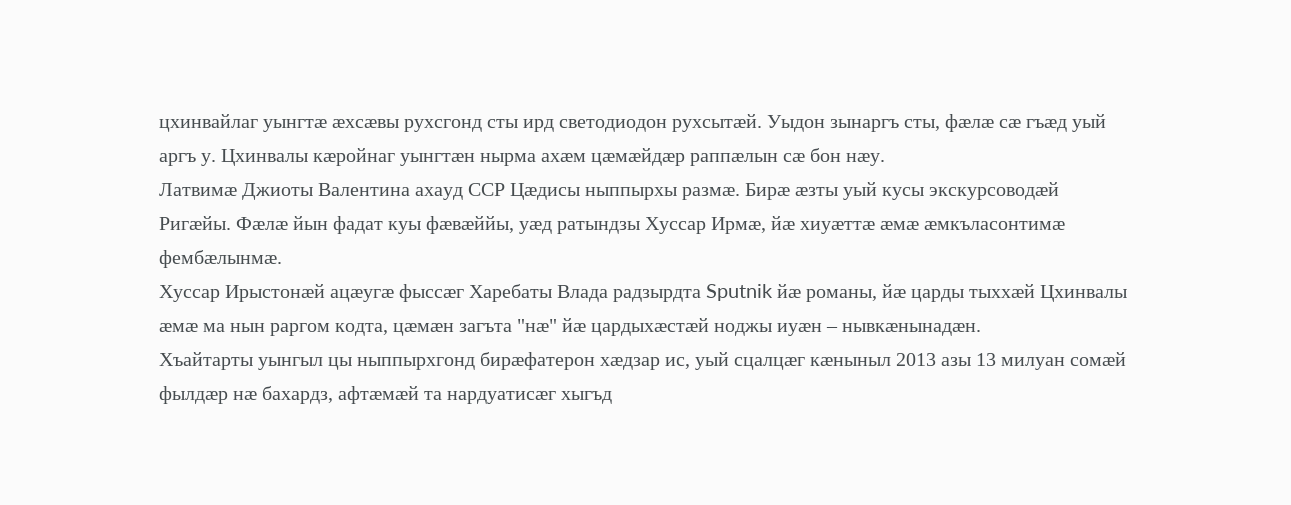цхинвайлаг уынгтӕ ӕхсӕвы рухсгонд сты ирд светодиодон рухсытӕй. Уыдон зынаргъ сты, фӕлӕ сӕ гъӕд уый аргъ у. Цхинвалы кӕройнаг уынгтӕн нырма ахӕм цӕмӕйдӕр раппӕлын сӕ бон нӕу.
Латвимӕ Джиоты Валентина ахауд ССР Цӕдисы ныппырхы размӕ. Бирӕ ӕзты уый кусы экскурсоводӕй Ригӕйы. Фӕлӕ йын фадат куы фӕвӕййы, уӕд ратындзы Хуссар Ирмӕ, йӕ хиуӕттӕ ӕмӕ ӕмкъласонтимӕ фембӕлынмӕ.
Хуссар Ирыстонӕй ацӕугӕ фыссӕг Харебаты Влада радзырдта Sputnik йӕ романы, йӕ царды тыххӕй Цхинвалы ӕмӕ ма нын раргом кодта, цӕмӕн загъта "нӕ" йӕ цардыхӕстӕй ноджы иуӕн – нывкӕнынадӕн.
Хъайтарты уынгыл цы ныппырхгонд бирӕфатерон хӕдзар ис, уый сцалцӕг кӕныныл 2013 азы 13 милуан сомӕй фылдӕр нӕ бахардз, афтӕмӕй та нардуатисӕг хыгъд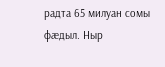радта 65 милуан сомы фӕдыл. Ныр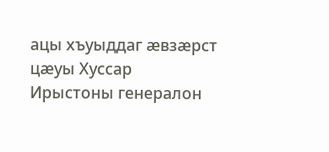ацы хъуыддаг ӕвзӕрст цӕуы Хуссар Ирыстоны генералон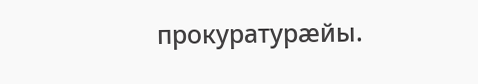прокуратурӕйы.